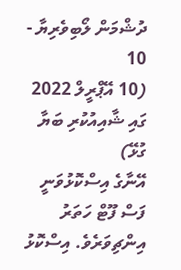ދުޝްމަން ލޯބިވެރިޔާ - 10
(10 އޭޕްރީލް 2022 ގައި ޝާއިއުކުރި ބަޔާ ގުޅޭ)
އޭނާގެ އިސްކޮޅުވަނީ ފަސް ފޫޓް ހަތަރު އިންޗިވަރެވެ. އިސްކޮޅު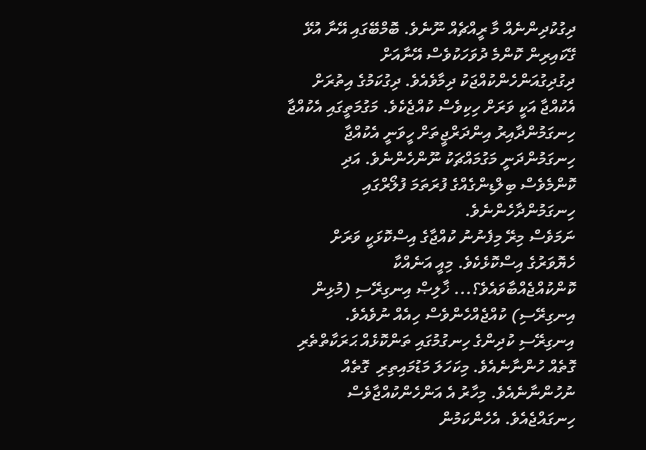ދިގުކުދިންނެއް މާ ރީއްޗެއް ނޫނެވެ. ބޮމްބޭގައި އޭނާ އުޅޭ ގޭކައިރިން ކޮންމެ ދުވަހަކުވެސް އޭނާއަށް ދިގުދިގުއަންހެންކުއްޖަކު ދިމާވެއެވެ. ދިގުކަމުގެ އިތުރަށް އެކުއްޖާ އަކީ ވަރަށް ހިކިވެސް ކުއްޖެކެވެ. މަގުމަތީގައި އެކުއްޖާ ހިނގަމުންދާއިރު އިންދަރްޖީތަށް ހީވަނީ އެކުއްޖާ ހިނގަމުންދަނީ މަގުމައްޗަކު ނޫންހެންނެވެ. އަދި ކޮންމެވެސް ބިލްޑިންގެއްގެ ފުރަތަމަ ފުލޯރްގައި ހިނގަމުންދާހެންނެވެ.
ނަމަވެސް މިރޭ މިފެނުނު ކުއްޖާގެ އިސްކޮޅަކީ ވަރަށް ހެޔޮވަރުގެ އިސްކޮޅެކެވެ. މިއީ އަނެއްކާ ކޮންކުއްޖެއްބާވައެވެ؟... ޚާލިޞް އިނގިރޭސި (މުޅިން އިނގިރޭސި) ކުއްޖެއްހެންވެސް ހިއެއް ނުވެއެވެ. އިނގިރޭސި ކުދިންގެ ހިނގުމުގައި ތަންކޮޅެއް ޙަރަކާތްތެރި ގޮތެއް ހުންނާނެއެވެ. މިކަހަލަ މަޑުމައިތިރި  ގޮތެއް ނުހުންނާނެއެވެ. މިހާރު އެ އަންހެންކުއްޖާވެސް ހިނގައްޖެއެވެ. އެހެންކަމުން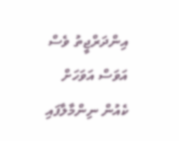އިންދަރްޖީތު ވެސް އަވަސް އަވަހަށް ކެއުން ނިންމާލާފައި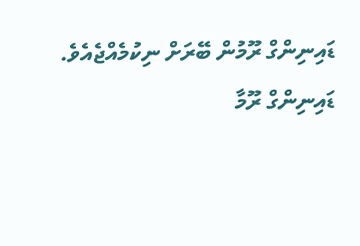ޑައިނިންގް ރޫމުން ބޭރަށް ނިކުމެއްޖެއެވެ. ޑައިނިންގް ރޫމާ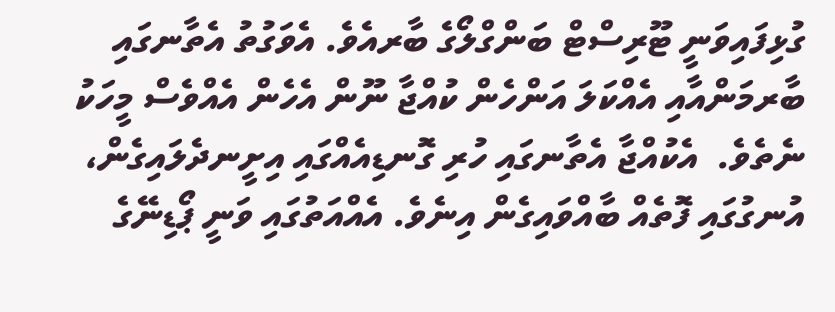ގުޅިފައިވަނީ ޓޫރިސްޓް ބަންގްލޯގެ ބާރއެވެ. އެވަގުތު އެތާނގައި ބާރމަންއާއި އެއްކަލަ އަންހެން ކުއްޖާ ނޫން އެހެން އެއްވެސް މީހަކު ނެތެވެ.  އެކުއްޖާ އެތާނގައި ހުރި ގޮނޑިއެއްގައި އިށީނދެލައިގެން، އުނގުގައި ފޮތެއް ބާއްވައިގެން އިނެވެ. އެއްއަތުގައި ވަނީ ޕޯޑިނޭގެ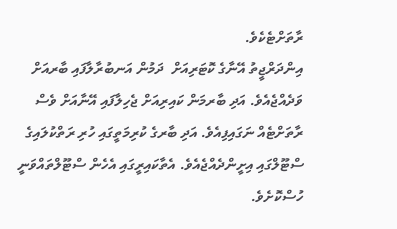ރާތަށްޓެކެވެ.
އިންދަރްޖީތު އޭނާގެ ކޮޓަރިއަށް  ދަމުން އަނބުރާލާފައި ބާރއަށް ވަދެއްޖެއެވެ. އަދި ބާރމަން ކައިރިއަށް ޖެހިލާފައި އޭނާއަށް ވެސް ރާތަށްޓެއް ނަގައިފިއެވެ. އަދި ބާރގެ ކުރިމަތީގައި ހުރި ރަތްކުލައިގެ ސްޓޫލްގައި އިށީންދެއްޖެއެވެ. އެތާކައިރީގައި އެހެން ސްޓޫލްތައްވަނީ ހުސްކޮށެވެ.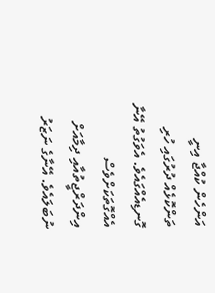އަންހެން ކުއްޖާ އިނީ ތަންކޮޅެއް ދުރުގައި ހުރި ގޮނޑިއެއްގައެވެ. އެވަގުތު އޭނާ އެއްގޮތަކަށްވެސް އިންދަރްޖީތުއާއި ދިމާއަށް ނުބަލައެވެ. އޭނާގެ ނަޒަރު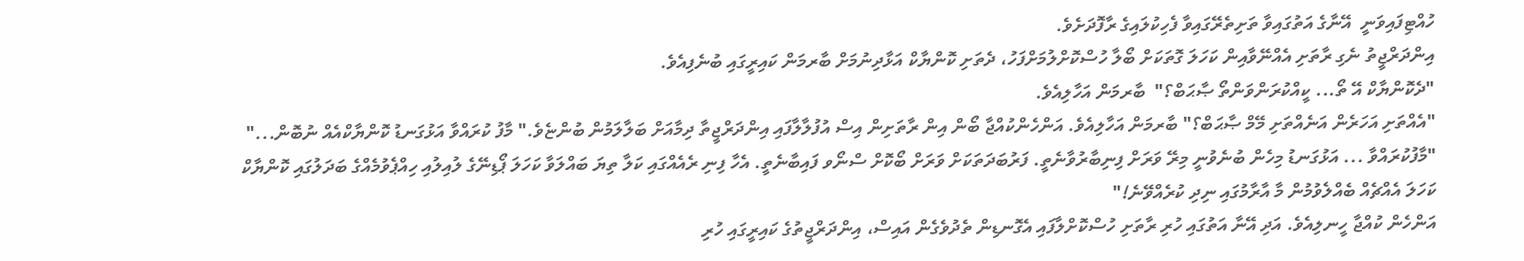ހުއްޓިފައިވަނީ  އޭނާގެ އަތުގައިވާ ތަށިތެރޭގައިވާ ފެހިކުލައިގެ ރާފޮދަށެވެ.
އިންދަރްޖީތު ނެގި ރާތަށި އެއްނޭވާއިން ކަހަލަ ގޮތަކަށް ބޯލާ ހުސްކޮށްލުމަށްފަހު، ދެތަށި ކޮންޔާކް އަޅާދިނުމަށް ބާރމަން ކައިރީގައި ބުނެފިއެވެ.
"ދެކޮންޔާކް އޭ ތޯ... ކީއްކުރަންވަންތޯ ޞާޙަބް؟"  ބާރމަން އަހާލިއެވެ.
"އެއްތަށި އަހަރެން އަނެއްތަށި މޭމް ޞާޙަބް؟" ބާރމަން އަހާލިއެވެ. އަންހެންކުއްޖާ ބޯން އިން ރާތަށިން އިސް އުފުލާލާފައި އިންދަރްޖީތާ ދިމާއަށް ބަލާލަމުން ބުންޏެވެ." މާފު ކުރައްވާ އަޅުގަނޑު ކޮންޔާކްއެއް ނުބޮން..."
"މާފުކުރައްވާ ... އަޅުގަނޑު މިހެން ބުނެވުނީ މިރޭ ވަރަށް ފިނިބާރުވާނެތީ. ފަރުބަދަތަކަށް ވަރަށް ބޯކޮށް ސްނޯވ ފައިބާނެތީ. އެހާ ފިނި ރެއެއްގައި ކަލާ ތިޔަ ބައްލަވާ ކަހަލަ ޕޯޑިނޭގެ ލުއިލުއި ހިއްޕެވުމެއްގެ ބަދަލުގައި ކޮންޔާކް ކަހަލަ އެއްޗެއް ބެއްލެވުމުން މާ އާރާމުގައި ނިދި ކުރެއްވޭނެ!"
އަންހެން ކުއްޖާ ހީނލިއެވެ. އަދި އޭނާ އަތުގައި ހުރި ރާތަށި ހުސްކޮށްލާފައި އެގޮނޑިން ތެދުވެގެން އައިސް، އިންދަރްޖީތުގެ ކައިރީގައި ހުރި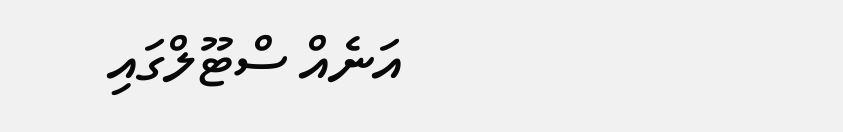އަނެއް ސްޓޫލްގައި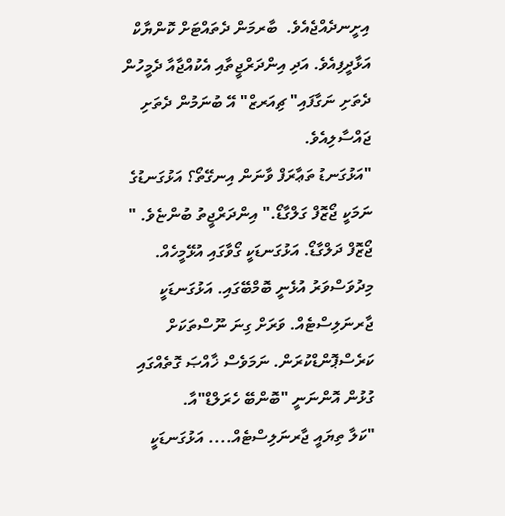އިށީނދެއްޖެއެވެ.  ބާރމަން ދެތައްޓަށް ކޮންޔާކް އަޅާދީފިއެވެ. އަދި އިންދަރްޖީތާއި އެކުއްޖާއާ ދެމީހުން ދެތަށި ނަގާފައި" ޗިއަރޒް" އޭ ބުނަމުން ދެތަށި ޖައްސާލިއެވެ.
"އަޅުގަނޑު ތަޢާރަފް ވާނަން އިނގޭތޯ؟ އަޅުގަނޑުގެ ނަމަކީ ޖޯޒޮފް ގަލްގާޑޯ." އިންދަރްޖީތު ބުންޏެވެ. " ޖޯޒޮފް ދަލްގާޑޯ. އަޅުގަނޑަކީ ގޯވާގައި އުޅޭމީހެއް. މިދުވަސްވަރު އުޅެނީ ބޮމްބޭގައި. އަޅުގަނޑަކީ ޖާރނަލިސްޓެއް. ވަރަށް ގިނަ ނޫސްތަކަށް ކަރެސްޕޮންޑްކުރަން. ނަމަވެސް ޚާއްޞަ ގޮތެއްގައި ގުޅުން އޮންނަނީ "ބޮންބޭ ހެރަލްޑް"އާ.
"ކަލާ ތިޔައީ ޖާރނަލިސްޓެއް.... އަޅުގަނޑަކީ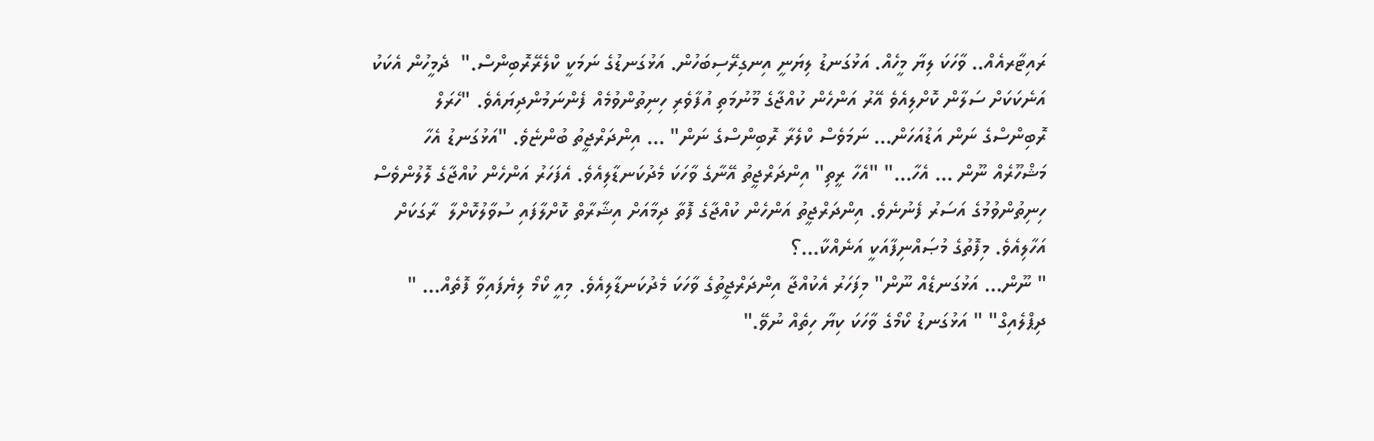ރައިޓާރއެއް.. ވާހަކަ ލިޔާ މީހެއް. އަޅުގަނޑު ލިޔަނީ އިނގިރޭސިބަހުން. އަޅުގަނޑުގެ ނަމަކީ ކްލެރޭރޮބިންސް."  ދެމީހުން އެކަކު އަނެކަކަށް ސަލާން ކޮށްލިއެވެ އޭރު އަންހެން ކުއްޖާގެ މޫނުމަތި އުފާވެރި ހިނިތުންވުމެއް ފެންނަމުންދިޔައެވެ. "ހެރަލް ރޮބިންސްގެ ނަން އަޑުއަހަން... ނަމަވެސް ކްލެރާ ރޮބިންސްގެ ނަން" ... އިންދަރްޖީތު ބުންޏެވެ. "އަޅުގަނޑު އެހާ މަޝްހޫރެއް ނޫން ... އެހާ..." "އެހާ ރީތި" އިންދަރްޖީތު އޭނާގެ ވާހަކަ މެދުކަނޑާލިއެވެ. އެފަހަރު އަންހެން ކުއްޖާގެ ލޮލުންވެސް ހިނިތުންވުމުގެ އަސަރު ފެނުނެވެ. އިންދަރްޖީތު އަންހެން ކުއްޖާގެ ފޮތާ ދިމާއަށް އިޝާރާތް ކޮށްލާފައި ސުވާލުކޮށްލާ  ރާގަކަށް  އަހާލިއެވެ. މިފޮތުގެ މުޞައްނިފާއަކީ އަނެއްކާ...؟
" ނޫން... އަޅުގަނޑެއް ނޫން" މިފަހަރު އެކުއްޖާ އިންދަރްޖީތުގެ ވާހަކަ މެދުކަނޑާލިއެވެ. މިއީ ކޯމޯ ލިޔެފައިވާ ފޮތެއް... " ދިޕްލެއިގް" " އަޅުގަނޑު ކޯމޯގެ ވާހަކަ ކިޔާ ހިތެއް ނުވޭ."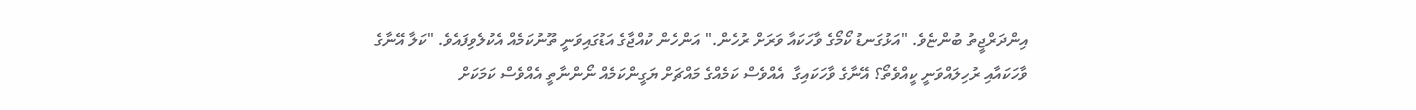އިންދަރްޖީތު ބުންޏެވެ. "އަޅުގަނޑު ކޯމޯގެ ވާހަކައާ ވަރަށް ރުހެން." އަންހެން ކުއްޖާގެ އަޑުގައިވަނީ ތޫނުކަމެއް އެކުލެވިފައެވެ. "ކަލާ އޭނާގެ ވާހަކައާއި ރުހިލައްވަނީ ކީއްވެތޯ؟ އޭނާގެ ވާހަކައިގާ  އެއްވެސް ކަމެއްގެ މައްޗަށް ޔަގީންކަމެއް ނޯންނާތީ އެއްވެސް ކަމަކަށް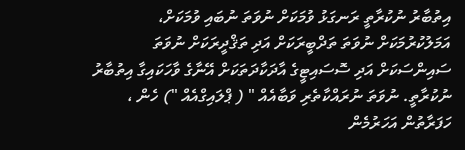އިތުބާރު ނުކުރާތީ ރަނގަޅު ވުމަކަށް ނުވަތަ ނުބައި ވުމަކަށް، އަމަލުކުރުމަކަށް ނުވަތަ ތަދްބީރަކަށް އަދި ތަޤްދީރަކަށް ނުވަތަ ސައިންސަކަށް އަދި ސޮސައިޓީގެ އާދަކާދަތަކަށް އޭނާގެ ވާހަކައިގާ އިތުބާރު ނުކުރާތީ. ނުވަތަ ނުރައްކާތެރި ވަބާއެއް " ( ޕްލައިގްއެއް ") ހެން ، ހަފަރާތުން އަހަރުމެން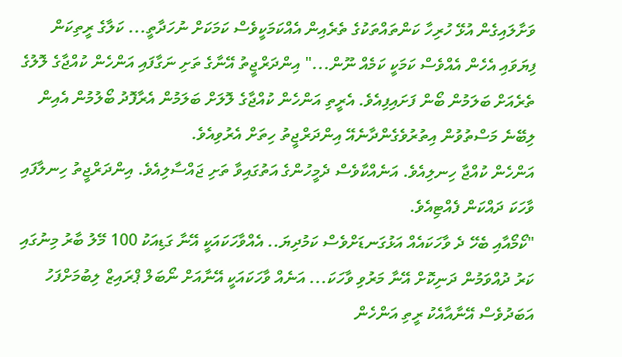ވަށާލައިގެން އުޅޭ ހުރިހާ ކަންތައްތަކުގެ ތެރެއިން އެއްކަމަކީވެސް ކަމަކަށް ނުހަދާތީ... ކަލާގެ ރީތިކަން ފިޔަވައި އެހެން އެއްވެސް ކަމަކީ ކަމެއް ނޫން..." އިންދަރްޖީތު އޭނާގެ ތަށި ނަގާފައި އަންހެން ކުއްޖާގެ ލޮލުގެ ތެރެއަށް ބަލަމުން ބޯން ފަށައިފިއެވެ. އެރީތި އަންހެން ކުއްޖާގެ ލޮލަށް ބަލަމުން އެރާފޮދު ބޯލުމުން އެއިން ލިބޭނެ މަސްތުވުން އިތުރުވެގެންދާނެއޭ އިންދަރްޖީތު ހިތަށް އެރުވިއެވެ.
އަންހެން ކުއްޖާ ހިނލިއެވެ. އަނެއްކާވެސް ދެމީހުންގެ އަތުގައިވާ ތަށި ޖައްސާލިއެވެ. އިންދަރްޖީތު ހިނލާފައި ވާހަކަ ދައްކަން ފެއްޓިއެވެ.
"ކޯމޯއާއި ބެހޭ ދެ ވާހަކައެއް އަޅުގަނޑަށްވެސް ކަމުދިޔަ.. އެއްވާހަކައަކީ އޭނާ ގަޑިއަކު 100 މޭލު ބާރު މިނުގައި ކަރު ދުއްވަމުން ދަނިކޮށް އޭނާ މަރުވި ވާހަކަ... އަނެއް ވާހަކައަކީ އޭނާއަށް ނޯބަލް ޕްރައިޒް ލިބުމަށްފަހު އަބަދުވެސް އޭނާއާއެކު ރީތި އަންހެން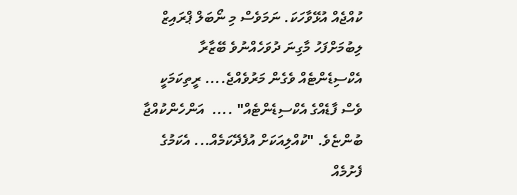ކުއްޖެއް އުޅޭވާހަކަ. ނަމަވެސް މި ނޯބަލް ޕްރައިޒް ލިބުމަށްފަހު މާގިނަ ދުވަހެއްނުވެ ބޭޒާރާ އެކްސިޑެންޓެއް ވެގެން މަރުވެއްޖެ.... ރީތިކަމަކީ ވެސް ފާޑެއްގެ އެކްސިޑެންޓެއް" ....  އަންހެންކުއްޖާ ބުންޏެވެ. "ކުއްލިއަކަށް އުފެދޭކަމެއް... އެކަމުގެ ފެށުމެއް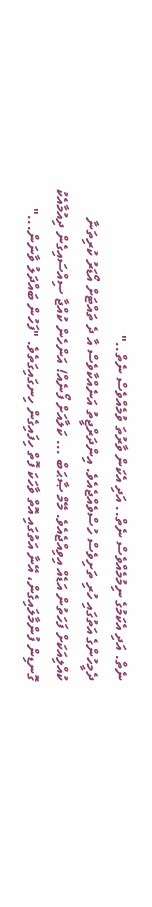ނެތް. އަދި އެކަމުގެ ނިމުމެއްވެސް ނެތް.. އަދި އެކަން ވާރުތަ ވުމެއްވެސް ނެތް.."
ދެމީހުންގެ އަތުގައި ހުރި ތަށިވެސް ހުސްވެއްޖެއެވެ. އިންދަރްޖީތު އަނެއްކާވެސް އާ ދެ ތައްޓަށް އޯޑަރު ކުރިތަނާ ކުއްލިއަކަށް ފަހަތުން އަޑެއް އިވިއްޖެއެވެ. މޭމް ޞާޙަބް ... ކަލާއަށް ފޯނެއް! އަންހެން ކުއްޖާ ސިއްސައިގެން ދިއުމާއެކު ގޮނޑިން ފުންމާލައިގެން، އޭނާ އަތުގައި އޮތް ވާހަކަ ފޮތް ހިފައިގެން ހިނގައިގަތެވެ. "ފަހުން ބައްދަލު ވާނަން..."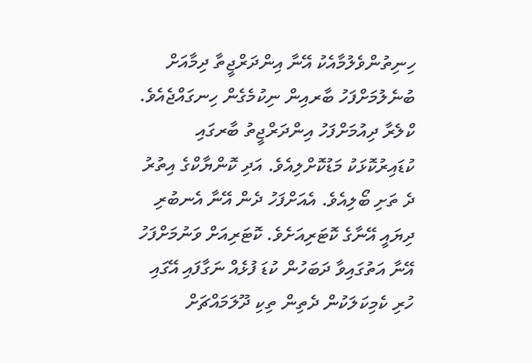ހިނިތުންވެލުމާއެކު އޭނާ އިންދަރްޖީތާ ދިމާއަށް ބުނެލުމަށްފަހު ބާރއިން ނިކުމެގެން ހިނގައްޖެއެވެ.
ކްލެރާ ދިއުމަށްފަހު އިންދަރްޖީތު ބާރގައި ކުޑައިރުކޮޅަކު މަޑުކޮށްލިއެވެ. އަދި ކޮންޔާކްގެ އިތުރު ދެ ތަށި ބޯލިއެވެ. އެއަށްފަހު ދެން އޭނާ އެނބުރި ދިޔައީ އޭނާގެ ކޮޓަރިއަށެވެ. ކޮޓަރިއަށް ވަނުމަށްފަހު އޭނާ އަތުގައިވާ ދަބަހުން ކުޑަ ފުޅެއް ނަގާފައި އޭގައި ހުރި ކެމިކަލަކުން ދެތިން ތިކި ދޫލަމައްޗަށް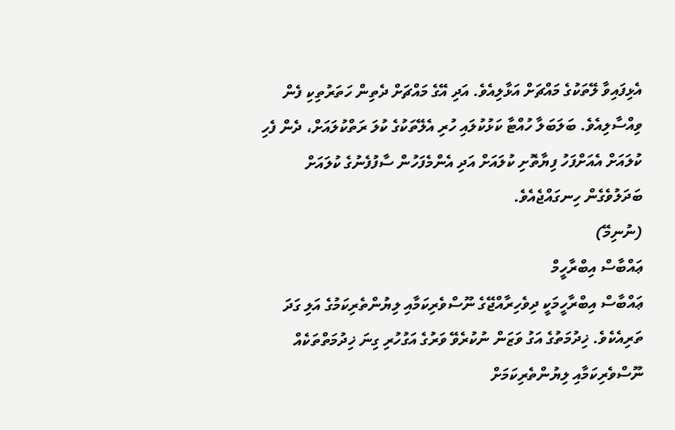އެޅިފައިވާ ލޭތަކުގެ މައްޗަށް އަޅާލިއެވެ. އަދި އޭގެ މައްޗަށް ދެތިން ހަތަރުތިކި ފެން ވިއްސާލިއެވެ. ބަލަބަލާ ހުއްޓާ ކަޅުކުލައި ހުރި އެލޭތަކުގެ ކުލަ ރަތްކުލައަށް، ދެން ފެހި ކުލައަށް އެއަށްފަހު ފިޔާތޮށި ކުލައަށް އަދި އެންމެފަހުން ސާފުފެނުގެ ކުލައަށް ބަދަލުވެގެން ހިނގައްޖެއެވެ.
(ނުނިމޭ)
ޢައްބާސް އިބްރާހީމް
ޢައްބާސް އިބްރާހީމަކީ ދިވެހިރާއްޖޭގެ ނޫސްވެރިކަމާއި ލިޔުންތެރިކަމުގެ އަލި ގަދަ ތަރިއެކެވެ. ޚިދުމަތުގެ އަގު ވަޒަން ނުކުރެވޭ ވަރުގެ އަގުހުރި ގިނަ ޚިދުމަތްތަކެއް ނޫސްވެރިކަމާއި ލިޔުންތެރިކަމަށް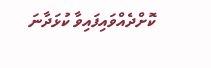ކޮށްދެއްވައިފައިވާ ކުޅަދާނަ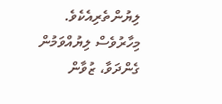ލިޔުންތެރިއެކެވެ. މިހާރުވެސް ލިޔުއްވަމުން ގެންދަވާ، ޒުވާން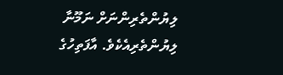ލިޔުންތެރިންނަށް ނަމޫނާ ލިޔުންތެރިއެކެވެ. އާފަތިހުގެ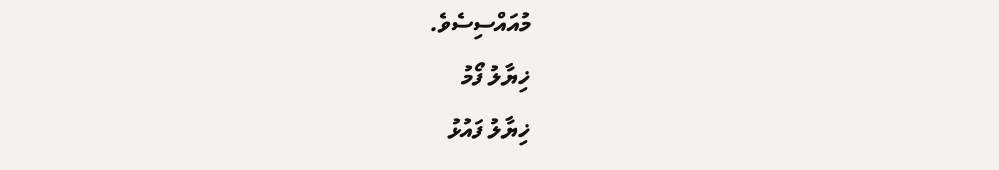މުއައްސިސެވެ.
ޚިޔާލު ފޯމު
ޚިޔާލު ފައުޅު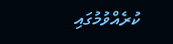ކުރެއްވުމުގައި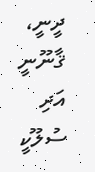ދީނީ، ޤާނޫނީ އަދި ސުލޫކީ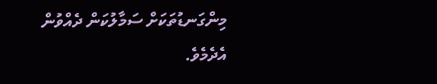މިންގަނޑުތަކަށް ސަމާލުކަން ދެއްވުން އެދެމެވެ.